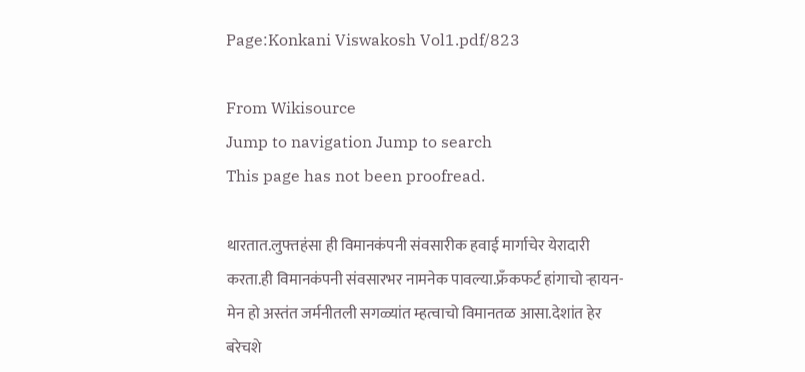Page:Konkani Viswakosh Vol1.pdf/823

From Wikisource
Jump to navigation Jump to search
This page has not been proofread.

थारतात.लुफ्तहंसा ही विमानकंपनी संवसारीक हवाई मार्गाचेर येरादारी करता.ही विमानकंपनी संवसारभर नामनेक पावल्या.फ्रॅंकफर्ट हांगाचो ऱ्हायन-मेन हो अस्तंत जर्मनीतली सगळ्यांत म्हत्वाचो विमानतळ आसा.देशांत हेर बरेचशे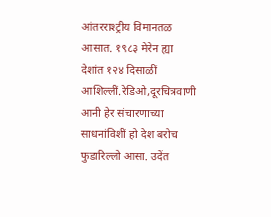आंतरराश्ट्रीय विमानतळ आसात. १९८३ मेरेन ह्या देशांत १२४ दिसाळीं आशिल्लीं.रेडिओ,दूरचित्रवाणी आनी हेर संचारणाच्या साधनांविशीं हो देश बरोच फुडारिल्लो आसा. उदेंत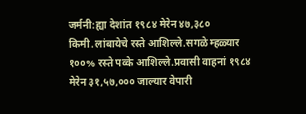जर्मनी:ह्या देशांत १९८४ मेरेन ४७,३८० किमी.लांबायेचे रस्ते आशिल्ले.सगळे म्हळ्यार १००% रस्ते पव्के आशिल्ले.प्रवासी वाहनां १९८४ मेरेन ३१,५७,००० जाल्यार वेपारी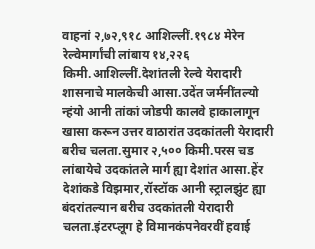वाहनां २,७२,९१८ आशिल्लीं.१९८४ मेरेन रेल्वेमार्गांची लांबाय १४,२२६ किमी.आशिल्लीं.देशांतली रेल्वे येरादारी शासनाचे मालकेची आसा.उदेंत जर्मनींतल्यो न्हंयो आनी तांकां जोडपी कालवे हाकालागून खासा करून उत्तर वाठारांत उदकांतली येरादारी बरीच चलता.सुमार २,५०० किमी.परस चड लांबायेचे उदकांतले मार्ग ह्या देशांत आसा.हेंर देशांकडे विझमार,रॉस्टॉक आनी स्ट्रालझुंट ह्या बंदरांतल्यान बरीच उदकांतली येरादारी चलता.इंटरप्लूग हे विमानकंपनेवरवीं हवाई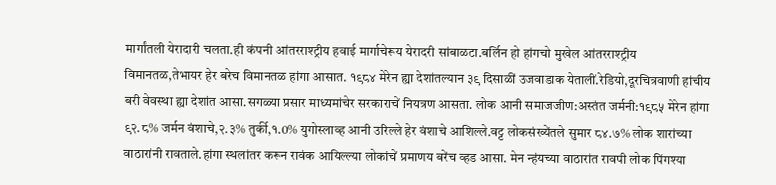मार्गांतली येरादारी चलता.ही कंपनी आंतरराश्ट्रीय हवाई मार्गाचेरूय येरादरी सांबाळटा.बर्लिन हो हांगचो मुखेल आंतरराश्ट्रीय विमानतळ,तेभायर हेर बरेच विमानतळ हांगा आसात. १९८४ मेरेन ह्या देशांतल्यान ३९ दिसाळीं उजवाडाक येतालीं.रेडियो,दूरचित्रवाणी हांचीय बरी वेवस्था ह्या देशांत आसा.सगळ्या प्रसार माध्यमांचेर सरकाराचें नियत्रण आसता. लोक आनी समाजजीण:अस्तंत जर्मनी:१९८५ मेरेन हांगा ९२.८% जर्मन वंशाचे,२.३% तुर्की,१.0% युगोस्लाव्ह आनी उरिल्ले हेर वंशाचे आशिल्ले.वट्ट लोकसंख्येंतले सुमार ८४.७% लोक शारांच्या वाठारांनी रावताले.हांगा स्थलांतर करून रावंक आयिल्ल्या लोकांचें प्रमाणय बरेंच व्हड आसा. मेन न्हंयच्या वाठारांत रावपी लोक पिंगश्या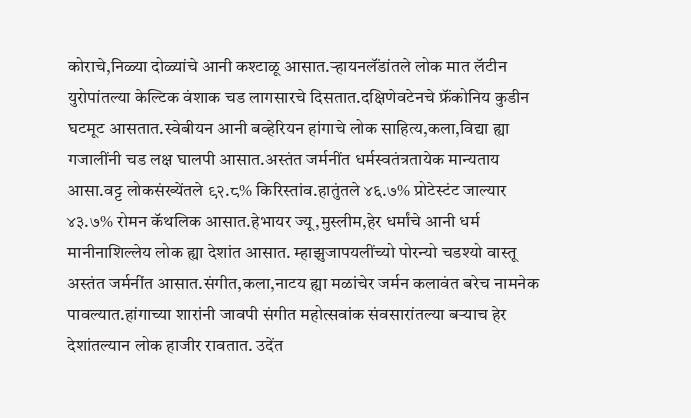कोराचे,निळ्या दोळ्यांचे आनी कश्टाळू आसात.ऱ्हायनलॅंडांतले लोक मात लॅटीन युरोपांतल्या केल्टिक वंशाक चड लागसारचे दिसतात.दक्षिणेवटेनचे फ्रॅंकोनिय कुडीन घटमूट आसतात.स्वेबीयन आनी बव्हेरियन हांगाचे लोक साहित्य,कला,विद्या ह्या गजालींनी चड लक्ष घालपी आसात.अस्तंत जर्मनींत धर्मस्वतंत्रतायेक मान्यताय आसा.वट्ट लोकसंख्येंतले ९२.८% किरिस्तांव.हातुंतले ४६.७% प्रोटेस्टंट जाल्यार ४३.७% रोमन कॅथलिक आसात.हेभायर ज्यू,मुस्लीम,हेर धर्मांचे आनी धर्म मानीनाशिल्लेय लोक ह्या देशांत आसात. म्हाझुजापयलींच्यो पोरन्यो चडश्यो वास्तू अस्तंत जर्मनींत आसात.संगीत,कला,नाटय ह्या मळांचेर जर्मन कलावंत बरेच नामनेक पावल्यात.हांगाच्या शारांनी जावपी संगीत महोत्सवांक संवसारांतल्या बऱ्याच हेर देशांतल्यान लोक हाजीर रावतात. उदेंत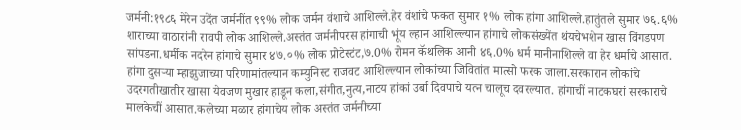जर्मनी:१९८६ मेरेन उदेंत जर्मनींत ९९% लोक जर्मन वंशाचे आशिल्ले.हेर वंशांचे फकत सुमार १% लोक हांगा आशिल्ले.हातुंतले सुमार ७६.६% शाराच्या वाठारांनी रावपी लोक आशिल्ले.अस्तंत जर्मनीपरस हांगाची भूंय ल्हान आशिल्ल्यान हांगाचे लोकसंख्येंत थंयचेभशेन खास विंगडपण सांपडना.धर्मीक नदरेन हांगाचे सुमार ४७.०% लोक प्रोटेस्टंट,७.0% रोमन कॅथलिक आनी ४६.0% धर्म मानीनाशिल्ले वा हेर धर्माचे आसात. हांगा दुसऱ्या म्हाझुजाच्या परिणामांतल्यान कम्युनिस्ट राजवट आशिल्ल्यान लोकांच्या जिवितांत मात्सो फरक जाला.सरकारान लोकांचे उदरगतीखातीर खासा येवजण मुखार हाडून कला,संगीत,नुत्य,नाटय हांकां उर्बा दिवपाचे यत्न चालूच दवरल्यात. हांगाचीं नाटकघरां सरकाराचे मालकेचीं आसात.कलेच्या मळार हांगाचेय लोक अस्तंत जर्मनीच्या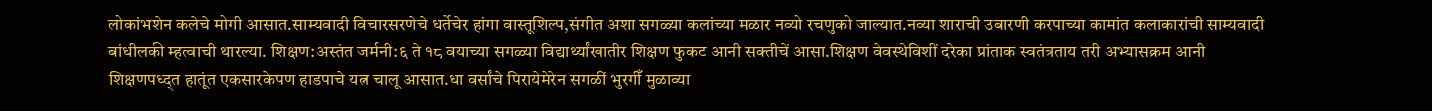लोकांभशेन कलेचे मोगी आसात.साम्यवादी विचारसरणेचे धर्तेचेर हांगा वास्तूशिल्प,संगीत अशा सगळ्या कलांच्या मळार नव्यो रचणुको जाल्यात.नव्या शाराची उबारणी करपाच्या कामांत कलाकारांची साम्यवादी बांधीलकी म्हत्वाची थारल्या. शिक्षण:अस्तंत जर्मनी:६ ते १८ वयाच्या सगळ्या विद्यार्थ्यांखातीर शिक्षण फुकट आनी सक्तीचें आसा.शिक्षण वेवस्थेविशीं दरेका प्रांताक स्वतंत्रताय तरी अभ्यासक्रम आनी शिक्षणपध्द्त हातूंत एकसारकेपण हाडपाचे यत्न चालू आसात.धा वर्सांचे पिरायेमेरेन सगळीं भुरगीँ मुळाव्या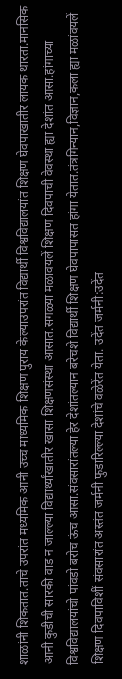शाळांनी शिकतात.ताचे उपरांत मध्यमिक आनी उच्च माध्यमिक शिक्षण पुराय केल्याउपरांत विद्यार्थी विश्वविद्यालयांत शिक्षण घेवपाखातीर लायक थारता.मानसिक आनी कुडीची सारकी वाड न जाल्ल्या विद्यार्थ्यांखातीर खासा शिक्षणसंस्था आसात.सगळ्या मळावयलें शिक्षण दिवपाची वेवस्था ह्या देशांत आसा.हांगाच्या विश्वविद्यालयांचो पांवडो बरोच ऊंच आसा.संवसारांतल्या हेर देशांतल्यान बरेचशे विद्यार्थी शिक्षण घेवपापासत हांगा येतात.तंत्रगिन्यान,विज्ञान,कला ह्या मळांवयलें शिक्षण दिवपाविशीं संवसारांत अस्तंत जर्मनी फुडारिल्ल्या देशांचे वळेरेंत येता. उदेंत जर्मनी:उदेंत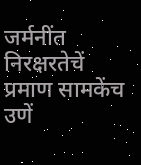जर्मनींत निरक्षरतेचें प्रमाण सामकेंच उणें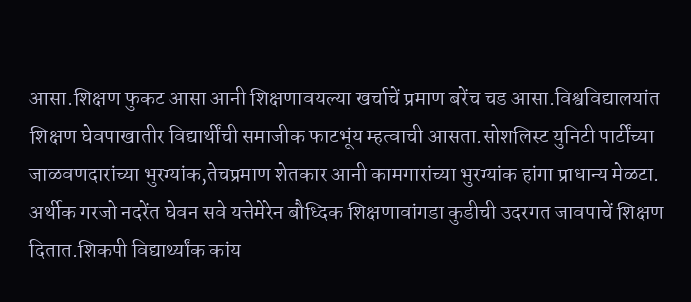आसा.शिक्षण फुकट आसा आनी शिक्षणावयल्या खर्चाचें प्रमाण बरेंच चड आसा.विश्वविद्यालयांत शिक्षण घेवपाखातीर विद्यार्थींची समाजीक फाटभूंय म्हत्वाची आसता.सोशलिस्ट युनिटी पार्टींच्या जाळवणदारांच्या भुरग्यांक,तेचप्रमाण शेतकार आनी कामगारांच्या भुरग्यांक हांगा प्राधान्य मेळटा. अर्थीक गरजो नदरेंत घेवन सवे यत्तेमेरेन बौध्दिक शिक्षणावांगडा कुडीची उदरगत जावपाचें शिक्षण दितात.शिकपी विद्यार्थ्यांक कांय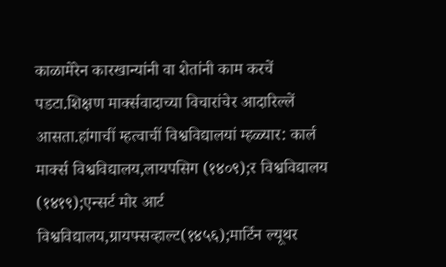काळामेरेन कारखान्यांनी वा शेतांनी काम करचें पडटा.शिक्षण मार्क्सवादाच्या विचारांचेर आदारिल्लें आसता.हांगाचीं म्हत्वाचीं विश्वविद्यालयां म्हळ्यार: कार्ल मार्क्स विश्वविद्यालय,लायपसिग (१४०९);र विश्वविद्यालय (१४१९);एन्सर्ट मोर आर्ट विश्वविद्यालय,ग्रायफ्सव्हाल्ट(१४५६);मार्टिन ल्यूथर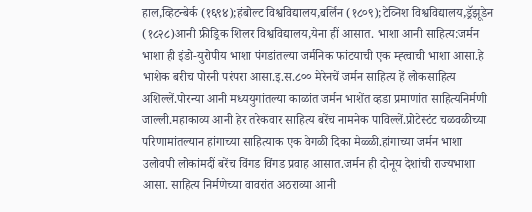हाल,व्हिटन्बेर्क (१६९४);हंबोल्ट विश्वविद्यालय,बर्लिन (१८०९);टेव्निश विश्वविद्यालय,ड्रॅझूडेन (१८२८)आनी फ्रीड्रिक शिलर विश्वविद्यालय,येना हीं आसात. भाशा आनी साहित्य:जर्मन भाशा ही इंडो-युरोपीय भाशा पंगडांतल्या जर्मनिक फांटयाची एक म्ह्त्वाची भाशा आसा.हे भाशेक बरीच पोरनी परंपरा आसा.इ.स.८०० मेरेनचें जर्मन साहित्य हें लोकसाहित्य अशिल्लें.पोरन्या आनी मध्ययुगांतल्या काळांत जर्मन भाशेंत व्हडा प्रमाणांत साहित्यनिर्मणी जाल्ली.महाकाव्य आनी हेर तरेकवार साहित्य बरेंच नामनेक पाविल्लें.प्रोटेस्टंट चळवळीच्या परिणामांतल्यान हांगाच्या साहित्याक एक वेगळी दिका मेळ्ळी.हांगाच्या जर्मन भाशा उलोवपी लोकांमदीं बरेंच विंगड विंगड प्रवाह आसात.जर्मन ही दोनूय देशांची राज्यभाशा आसा. साहित्य निर्मणेच्या वावरांत अठराव्या आनी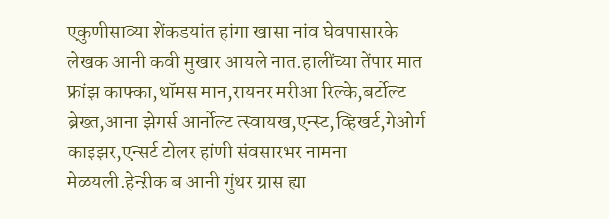एकुणीसाव्या शेंकडयांत हांगा खासा नांव घेवपासारके लेखक आनी कवी मुखार आयले नात.हालींच्या तेंपार मात फ्रांझ काफ्का,थॉमस मान,रायनर मरीआ रिल्के,बर्टोल्ट ब्रेख्त,आना झेगर्स आर्नोल्ट त्स्वायख,एन्स्ट,व्हिखर्ट,गेओर्ग काइझर,एन्सर्ट टोलर हांणी संवसारभर नामना मेळयली.हेन्ऱीक ब आनी गुंथर ग्रास ह्या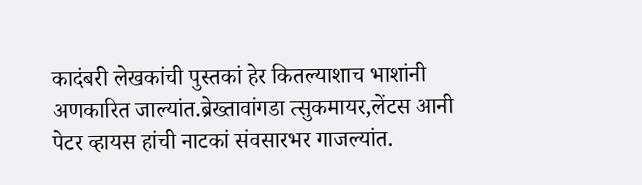कादंबरी लेखकांची पुस्तकां हेर कितल्याशाच भाशांनी अणकारित जाल्यांत.ब्रेख्तावांगडा त्सुकमायर,लेंटस आनी पेटर व्हायस हांची नाटकां संवसारभर गाजल्यांत.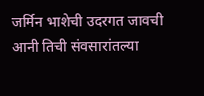जर्मिन भाशेची उदरगत जावची आनी तिची संवसारांतल्या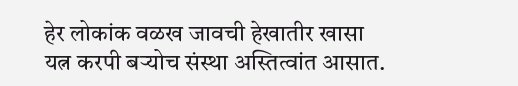हेर लोकांक वळख जावची हेखातीर खासा यत्न करपी बऱ्योच संस्था अस्तित्वांत आसात.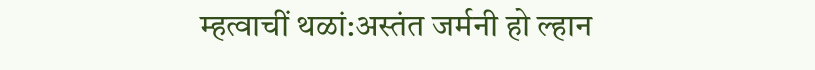म्हत्वाचीं थळां:अस्तंत जर्मनी हो ल्हान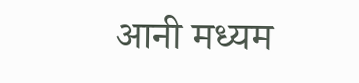आनी मध्यम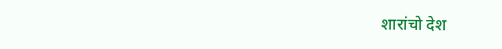शारांचो देश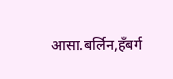आसा.बर्लिन,हॅंबर्ग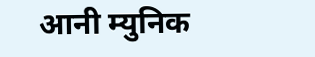आनी म्युनिक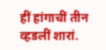हीं हांगाचीं तीन व्हडलीं शारां.